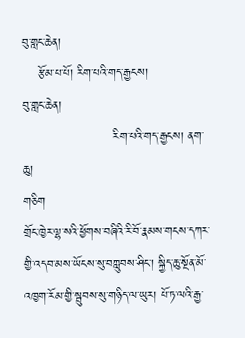བུ་གླང་ཆེན།
    རྩོམ་པ་པོ། རིག་པའི་གད་རྒྱངས།
བུ་གླང་ཆེན།
                      རིག་པའི་གད་རྒྱངས། ནག་ཆུ།
གཅིག
གྲོང་ཁྱེར་ལྷ་སའི་ཕྱོགས་བཞིའི་རི་བོ་རྣམས་གངས་དཀར་གྱི་འདབ་མས་ཡོངས་སུ་བཀླུབས་ཤིང་། སྐྱིད་ཆུ་སྔོན་མོ་འཁྱག་རོམ་གྱི་སྦུབས་སུ་གཉིད་ལ་ཡུར། པོ་ཏ་ལའི་རྒྱ་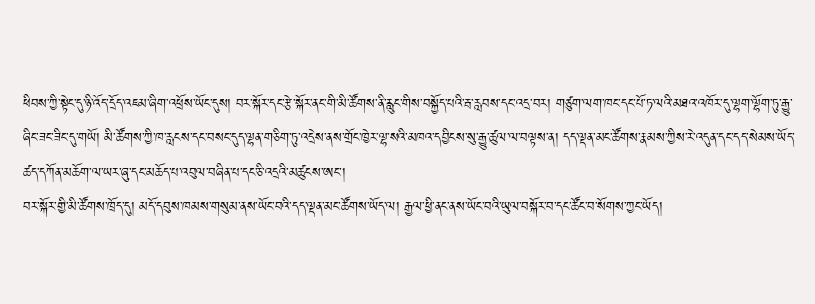ཕིབས་ཀྱི་སྟེང་དུ་ཉི་འོད་དྲོད་འཇམ་ཞིག་འཕྲོས་ཡོང་དུས། བར་སྐོར་དང་རྩེ་སྐོར་ནང་གི་མི་ཚོགས་ནི་རླུང་གིས་བསྐྱོད་པའི་རྦ་རླབས་དང་འདྲ་བར། གཙུག་ལག་ཁང་དང་པོ་ཏ་ལའི་མཐའ་འཁོར་དུ་ལྷག་ལྷོག་ཏུ་རྒྱུ་ཞིང་ཟང་ཟིང་དུ་གཡོ། མི་ཚོགས་ཀྱི་ཁ་རླངས་དང་བསང་དུད་ལྷན་གཅིག་ཏུ་འདྲེས་ནས་གྲོང་ཁྱེར་ལྷ་སའི་མཁའ་དབྱིངས་སུ་རྒྱུ་ཚུལ་ལ་བལྟས་ན། དད་ལྡན་མང་ཚོགས་རྣམས་ཀྱིས་རེ་འདུན་དང་དད་སེམས་ཡོད་ཚད་དཀོན་མཆོག་ལ་ཡར་ཞུ་དང་མཆོད་པ་འབུལ་བཞིན་པ་དང་ཅི་འདྲའི་མཚུངས་ཨང་།
བར་སྐོར་གྱི་མི་ཚོགས་ཁྲོད་དུ། མདོ་དབུས་ཁམས་གསུམ་ནས་ཡོང་བའི་དད་ལྡན་མང་ཚོགས་ཡོད་ལ། རྒྱལ་ཕྱི་ནང་ནས་ཡོང་བའི་ཡུལ་བསྐོར་བ་དང་ཚོང་བ་སོགས་ཀྱང་ཡོད།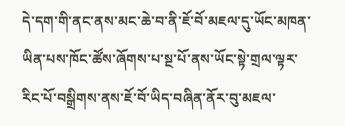དེ་དག་གི་ནང་ནས་མང་ཆེ་བ་ནི་ཇོ་བོ་མཇལ་དུ་ཡོང་མཁན་ཡིན་པས་ཁོང་ཚོས་ཞོགས་པ་སྔ་པོ་ནས་ཡོང་སྟེ་གྲལ་ལྟར་རིང་པོ་བསྒྲིགས་ནས་ཇོ་བོ་ཡིད་བཞིན་ནོར་བུ་མཇལ་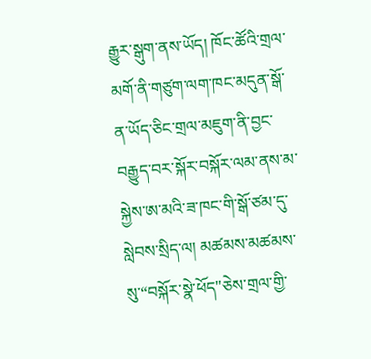རྒྱུར་སྒུག་ནས་ཡོད། ཁོང་ཚོའི་གྲལ་མགོ་ནི་གཙུག་ལག་ཁང་མདུན་སྒོ་ན་ཡོད་ཅིང་གྲལ་མཇུག་ནི་བྱང་བརྒྱུད་བར་སྐོར་བསྐོར་ལམ་ནས་མ་སྐྱེས་ཨ་མའི་ཟ་ཁང་གི་སྒོ་ཙམ་དུ་སླེབས་སྲིད་ལ། མཚམས་མཚམས་སུ་“བསྐོར་སྣེ་ཕོད"ཅེས་གྲལ་གྱི་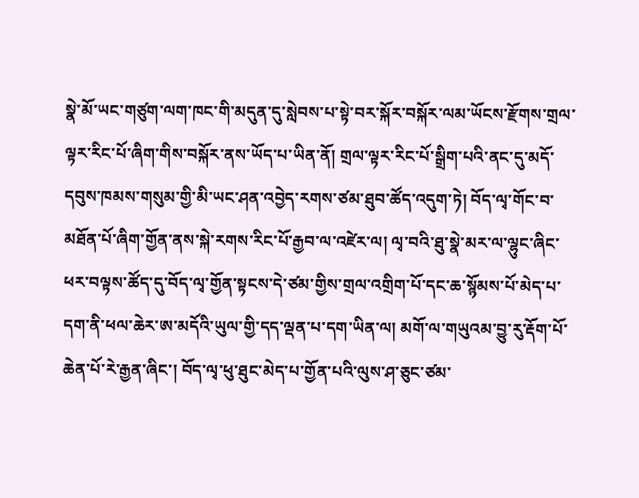སྣེ་མོ་ཡང་གཙུག་ལག་ཁང་གི་མདུན་དུ་སླེབས་པ་སྟེ་བར་སྐོར་བསྐོར་ལམ་ཡོངས་རྫོགས་གྲལ་ལྟར་རིང་པོ་ཞིག་གིས་བསྐོར་ནས་ཡོད་པ་ཡིན་ནོ། གྲལ་ལྟར་རིང་པོ་སྒྲིག་པའི་ནང་དུ་མདོ་དབུས་ཁམས་གསུམ་གྱི་མི་ཡང་ཤན་འབྱེད་རགས་ཙམ་ཐུབ་ཚོད་འདུག་ཏེ། བོད་ལྭ་གོང་བ་མཐོན་པོ་ཞིག་གྱོན་ནས་སྐེ་རགས་རིང་པོ་རྒྱབ་ལ་འཛེར་ལ། ལྭ་བའི་ཐུ་སྣེ་མར་ལ་ལྷུང་ཞིང་ཕར་བལྟས་ཚོད་དུ་བོད་ལྭ་གྱོན་སྟངས་དེ་ཙམ་གྱིས་གྲལ་འགྲིག་པོ་དང་ཆ་སྙོམས་པོ་མེད་པ་དག་ནི་ཕལ་ཆེར་ཨ་མདོའི་ཡུལ་གྱི་དད་ལྡན་པ་དག་ཡིན་ལ། མགོ་ལ་གཡུའམ་བྱུ་རུ་རྡོག་པོ་ཆེན་པོ་རེ་རྒྱན་ཞིང་། བོད་ལྭ་ཕུ་ཐུང་མེད་པ་གྱོན་པའི་ལུས་ཤ་ཅུང་ཙམ་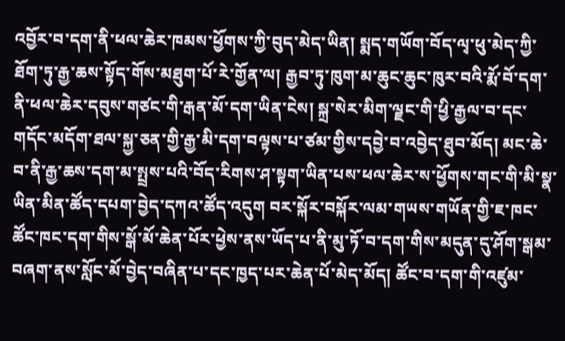འབྱོར་བ་དག་ནི་ཕལ་ཆེར་ཁམས་ཕྱོགས་ཀྱི་བུད་མེད་ཡིན། སྨད་གཡོག་བོད་ལྭ་ཕུ་མེད་ཀྱི་ཐོག་ཏུ་རྒྱ་ཆས་སྟོད་གོས་མཐུག་པོ་རེ་གྱོན་ལ། རྒྱབ་ཏུ་ཁུག་མ་ཆུང་ཆུང་ཁུར་བའི་རྨོ་བོ་དག་ནི་ཕལ་ཆེར་དབུས་གཙང་གི་རྒན་མོ་དག་ཡིན་ངེས། སྐྲ་སེར་མིག་ལྗང་གི་ཕྱི་རྒྱལ་བ་དང་གདོང་མདོག་ཐལ་སྐྱ་ཅན་གྱི་རྒྱ་མི་དག་བལྟས་པ་ཙམ་གྱིས་དབྱེ་བ་འབྱེད་ཐུབ་མོད། མང་ཆེ་བ་ནི་རྒྱ་ཆས་དག་མ་སྤྲས་པའི་བོད་རིགས་ཤ་སྟག་ཡིན་པས་ཕལ་ཆེར་ས་ཕྱོགས་གང་གི་མི་སྣ་ཡིན་མིན་ཚོད་དཔག་བྱེད་དཀའ་ཚོད་འདུག བར་སྐོར་བསྐོར་ལམ་གཡས་གཡོན་གྱི་ཇ་ཁང་ཚོང་ཁང་དག་གིས་སྒོ་མོ་ཆེན་པོར་ཕྱེས་ནས་ཡོད་པ་ནི་མུ་ཏོ་བ་དག་གིས་མདུན་དུ་ཤོག་སྒམ་བཞག་ནས་སློང་མོ་བྱེད་བཞིན་པ་དང་ཁྱད་པར་ཆེན་པོ་མེད་མོད། ཚོང་བ་དག་གི་འཛུམ་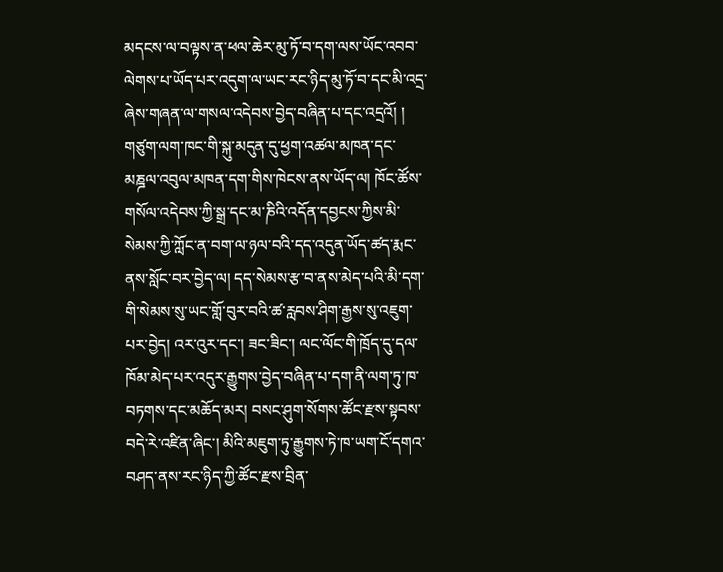མདངས་ལ་བལྟས་ན་ཕལ་ཆེར་མུ་ཏོ་བ་དག་ལས་ཡོང་འབབ་ལེགས་པ་ཡོད་པར་འདུག་ལ་ཡང་རང་ཉིད་མུ་ཏོ་བ་དང་མི་འདྲ་ཞེས་གཞན་ལ་གསལ་འདེབས་བྱེད་བཞིན་པ་དང་འདྲའོ། །
གཙུག་ལག་ཁང་གི་སྐུ་མདུན་དུ་ཕྱག་འཚལ་མཁན་དང་མཎྜལ་འབུལ་མཁན་དག་གིས་ཁེངས་ནས་ཡོད་ལ། ཁོང་ཚོས་གསོལ་འདེབས་ཀྱི་སྒྲ་དང་མ་ཎིའི་འདོན་དབྱངས་ཀྱིས་མི་སེམས་ཀྱི་ཀློང་ན་བག་ལ་ཉལ་བའི་དད་འདུན་ཡོད་ཚད་རྨང་ནས་སློང་བར་བྱེད་ལ། དད་སེམས་རྩ་བ་ནས་མེད་པའི་མི་དག་གི་སེམས་སུ་ཡང་གློ་བུར་བའི་ཚ་རླབས་ཤིག་རྒྱས་སུ་འཇུག་པར་བྱེད། འར་འུར་དང་། ཟང་ཟིང་། ལང་ལོང་གི་ཁྲོད་དུ་དལ་ཁོམ་མེད་པར་འདུར་རྒྱུགས་བྱེད་བཞིན་པ་དག་ནི་ལག་ཏུ་ཁ་བཏགས་དང་མཆོད་མར། བསང་ཤུག་སོགས་ཚོང་རྫས་སྟབས་བདེ་རེ་འཛིན་ཞིང་། མིའི་མཇུག་ཏུ་རྒྱུགས་ཏེ་ཁ་ཡག་ངོ་དགའ་བཤད་ནས་རང་ཉིད་ཀྱི་ཚོང་རྫས་བྲིན་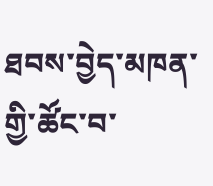ཐབས་བྱེད་མཁན་གྱི་ཚོང་བ་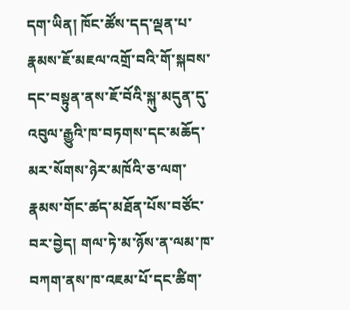དག་ཡིན། ཁོང་ཚོས་དད་ལྡན་པ་རྣམས་ཇོ་མཇལ་འགྲོ་བའི་གོ་སྐབས་དང་བསྟུན་ནས་ཇོ་བོའི་སྐུ་མདུན་དུ་འབུལ་རྒྱུའི་ཁ་བཏགས་དང་མཆོད་མར་སོགས་ཉེར་མཁོའི་ཅ་ལག་རྣམས་གོང་ཚད་མཐོན་པོས་བཙོང་བར་བྱེད། གལ་ཏེ་མ་ཉོས་ན་ལམ་ཁ་བཀག་ནས་ཁ་འཇམ་པོ་དང་ཚིག་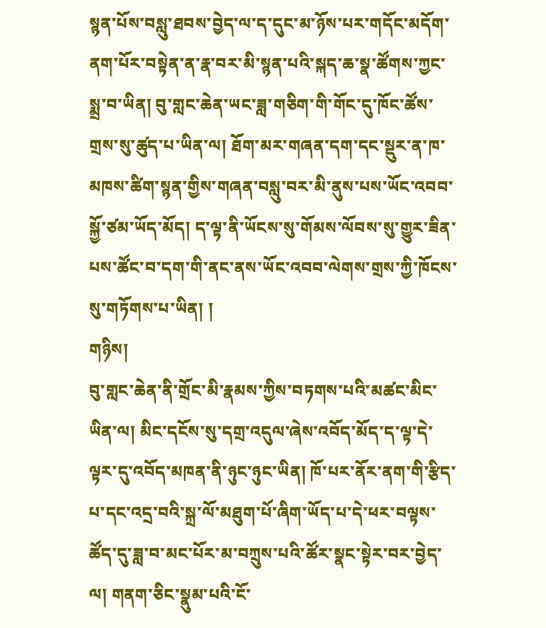སྙན་པོས་བསླུ་ཐབས་བྱེད་ལ་ད་དུང་མ་ཉོས་པར་གདོང་མདོག་ནག་པོར་བསྟེན་ན་རྣ་བར་མི་སྙན་པའི་སྐད་ཆ་སྣ་ཚོགས་ཀྱང་སྨྲ་བ་ཡིན། བུ་གླང་ཆེན་ཡང་ཟླ་གཅིག་གི་གོང་དུ་ཁོང་ཚོས་གྲས་སུ་ཚུད་པ་ཡིན་ལ། ཐོག་མར་གཞན་དག་དང་སྡུར་ན་ཁ་མཁས་ཚིག་སྙན་གྱིས་གཞན་བསླུ་བར་མི་ནུས་པས་ཡོང་འབབ་སྐྱོ་ཙམ་ཡོད་མོད། ད་ལྟ་ནི་ཡོངས་སུ་གོམས་ལོབས་སུ་གྱུར་ཟིན་པས་ཚོང་བ་དག་གི་ནང་ནས་ཡོང་འབབ་ལེགས་གྲས་ཀྱི་ཁོངས་སུ་གཏོགས་པ་ཡིན། །
གཉིས།
བུ་གླང་ཆེན་ནི་གྲོང་མི་རྣམས་ཀྱིས་བཏགས་པའི་མཚང་མིང་ཡིན་ལ། མིང་དངོས་སུ་དགྲ་འདུལ་ཞེས་འབོད་མོད་ད་ལྟ་དེ་ལྟར་དུ་འབོད་མཁན་ནི་ཉུང་ཉུང་ཡིན། ཁོ་པར་ནོར་ནག་གི་རྩིད་པ་དང་འདྲ་བའི་སྐྲ་ལོ་མཐུག་པོ་ཞིག་ཡོད་པ་དེ་ཕར་བལྟས་ཚོད་དུ་ཟླ་བ་མང་པོར་མ་བཀྲུས་པའི་ཚོར་སྣང་སྟེར་བར་བྱེད་ལ། གནག་ཅིང་སྣུམ་པའི་ངོ་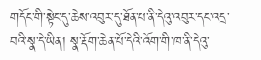གདོང་གི་སྟེང་དུ་ཆེས་འབུར་དུ་ཐོན་པ་ནི་དེའུ་འབུར་དང་འདྲ་བའི་སྣ་དེ་ཡིན། སྣ་རྡོག་ཆེན་པོ་དེའི་འོག་གི་ཁ་ནི་དེའུ་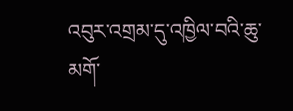འབུར་འགྲམ་དུ་འཁྱིལ་བའི་ཆུ་མགོ་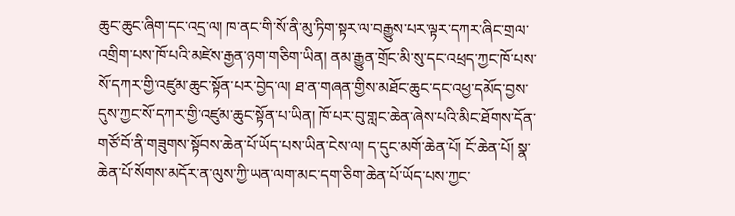ཆུང་ཆུང་ཞིག་དང་འདྲ་ལ། ཁ་ནང་གི་སོ་ནི་མུ་ཏིག་སྟར་ལ་བརྒྱུས་པར་ལྟར་དཀར་ཞིང་གྲལ་འགྲིག་པས་ཁོ་པའི་མཛེས་རྒྱན་ཉག་གཅིག་ཡིན། ནམ་རྒྱུན་གྲོང་མི་སུ་དང་འཕྲད་ཀྱང་ཁོ་པས་སོ་དཀར་གྱི་འཛུམ་ཆུང་སྟོན་པར་བྱེད་ལ། ཐ་ན་གཞན་གྱིས་མཐོང་ཆུང་དང་འཕྱ་དམོད་བྱས་དུས་ཀྱང་སོ་དཀར་གྱི་འཛུམ་ཆུང་སྟོན་པ་ཡིན། ཁོ་པར་བུ་གླང་ཆེན་ཞེས་པའི་མིང་ཐོགས་དོན་གཙོ་བོ་ནི་གཟུགས་སྟོབས་ཆེན་པོ་ཡོད་པས་ཡིན་ངེས་ལ། ད་དུང་མགོ་ཆེན་པོ། ངོ་ཆེན་པོ། སྣ་ཆེན་པོ་སོགས་མདོར་ན་ལུས་ཀྱི་ཡན་ལག་མང་དག་ཅིག་ཆེན་པོ་ཡོད་པས་ཀྱང་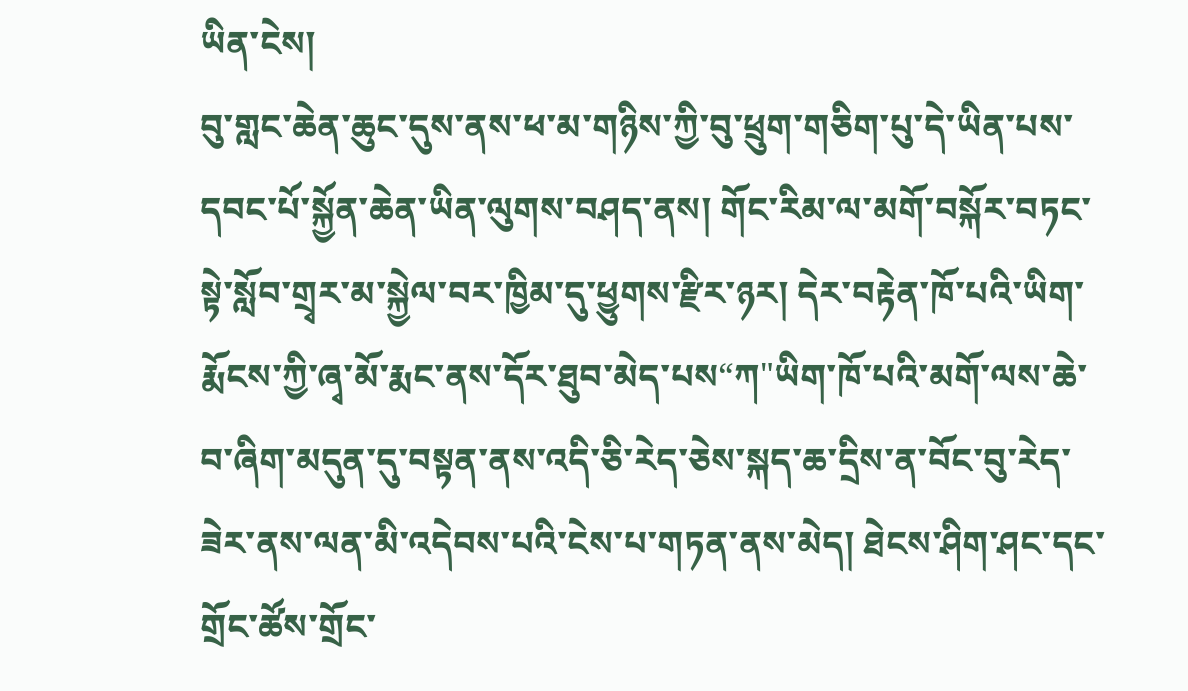ཡིན་ངེས།
བུ་གླང་ཆེན་ཆུང་དུས་ནས་ཕ་མ་གཉིས་ཀྱི་བུ་ཕྲུག་གཅིག་པུ་དེ་ཡིན་པས་དབང་པོ་སྐྱོན་ཆེན་ཡིན་ལུགས་བཤད་ནས། གོང་རིམ་ལ་མགོ་བསྐོར་བཏང་སྟེ་སློབ་གྲྭར་མ་སྐྱེལ་བར་ཁྱིམ་དུ་ཕྱུགས་རྫིར་ཉར། དེར་བརྟེན་ཁོ་པའི་ཡིག་རྨོངས་ཀྱི་ཞྭ་མོ་རྨང་ནས་དོར་ཐུབ་མེད་པས“ཀ"ཡིག་ཁོ་པའི་མགོ་ལས་ཆེ་བ་ཞིག་མདུན་དུ་བསྟན་ནས་འདི་ཅི་རེད་ཅེས་སྐད་ཆ་དྲིས་ན་བོང་བུ་རེད་ཟེར་ནས་ལན་མི་འདེབས་པའི་ངེས་པ་གཏན་ནས་མེད། ཐེངས་ཤིག་ཤང་དང་གྲོང་ཚོས་གྲོང་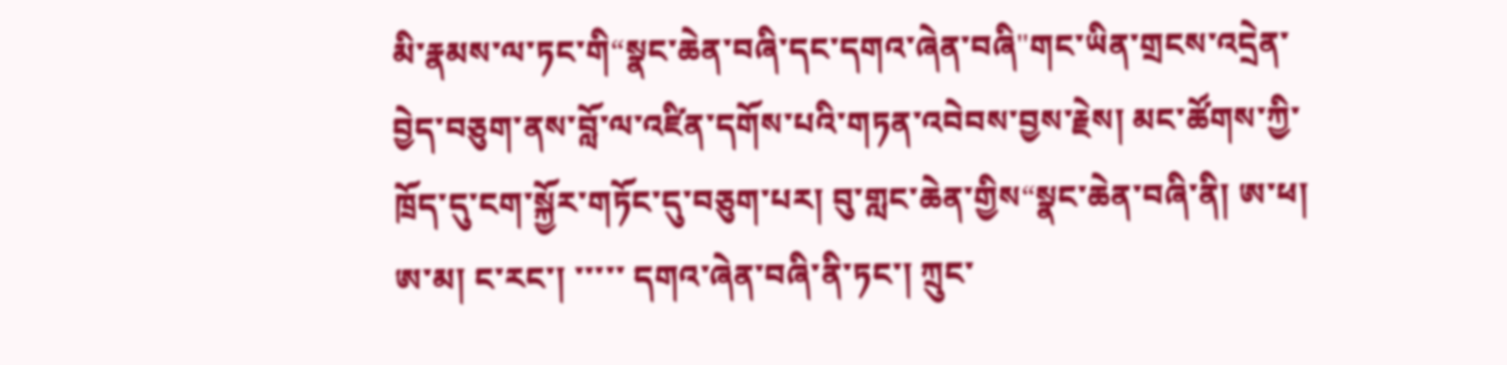མི་རྣམས་ལ་ཏང་གི“སྣང་ཆེན་བཞི་དང་དགའ་ཞེན་བཞི"གང་ཡིན་གྲངས་འདྲེན་བྱེད་བཅུག་ནས་བློ་ལ་འཛིན་དགོས་པའི་གཏན་འབེབས་བྱས་རྗེས། མང་ཚོགས་ཀྱི་ཁྲོད་དུ་ངག་སྐྱོར་གཏོང་དུ་བཅུག་པར། བུ་གླང་ཆེན་གྱིས“སྣང་ཆེན་བཞི་ནི། ཨ་ཕ། ཨ་མ། ང་རང་། ་་་་་ དགའ་ཞེན་བཞི་ནི་ཏང་། ཀྲུང་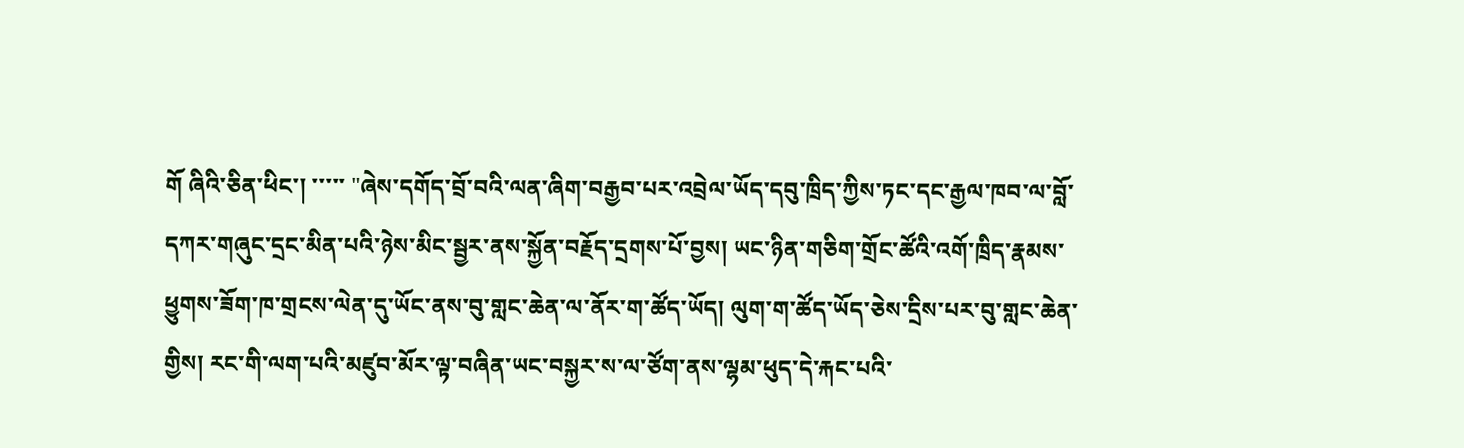གོ ཞིའི་ཅིན་ཕིང་། ་་་་་ "ཞེས་དགོད་བྲོ་བའི་ལན་ཞིག་བརྒྱབ་པར་འབྲེལ་ཡོད་དབུ་ཁྲིད་ཀྱིས་ཏང་དང་རྒྱལ་ཁབ་ལ་བློ་དཀར་གཞུང་དྲང་མིན་པའི་ཉེས་མིང་སྦྱར་ནས་སྐྱོན་བརྗོད་དྲགས་པོ་བྱས། ཡང་ཉིན་གཅིག་གྲོང་ཚོའི་འགོ་ཁྲིད་རྣམས་ཕྱུགས་ཟོག་ཁ་གྲངས་ལེན་དུ་ཡོང་ནས་བུ་གླང་ཆེན་ལ་ནོར་ག་ཚོད་ཡོད། ལུག་ག་ཚོད་ཡོད་ཅེས་དྲིས་པར་བུ་གླང་ཆེན་གྱིས། རང་གི་ལག་པའི་མཛུབ་མོར་ལྟ་བཞིན་ཡང་བསྐྱར་ས་ལ་ཙོག་ནས་ལྷམ་ཕུད་དེ་རྐང་པའི་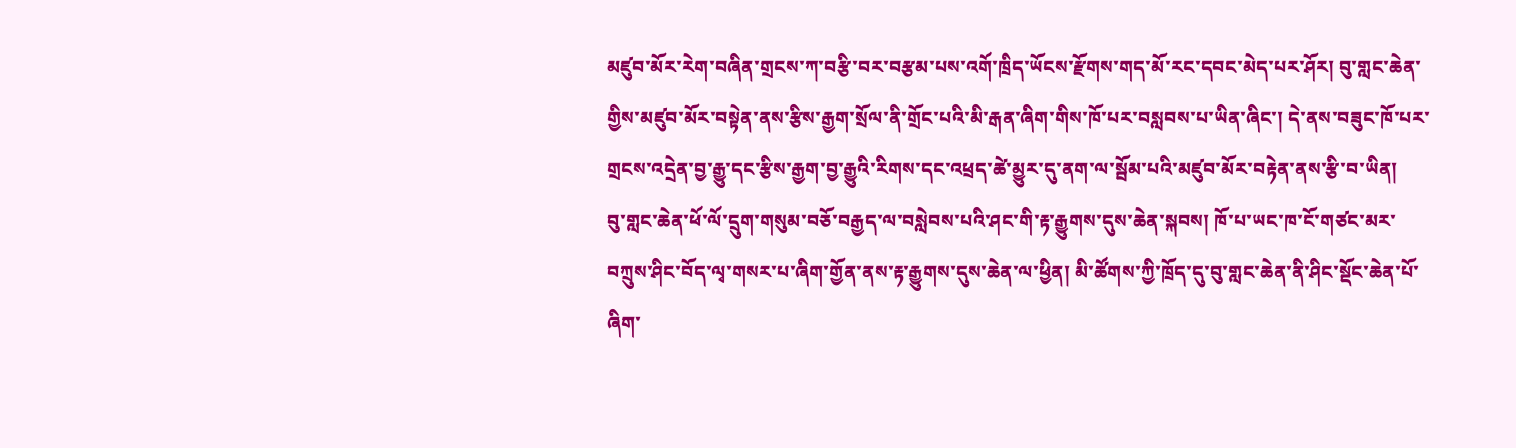མཛུབ་མོར་རེག་བཞིན་གྲངས་ཀ་བརྩི་བར་བརྩམ་པས་འགོ་ཁྲིད་ཡོངས་རྫོགས་གད་མོ་རང་དབང་མེད་པར་ཤོར། བུ་གླང་ཆེན་གྱིས་མཛུབ་མོར་བསྟེན་ནས་རྩིས་རྒྱག་སྲོལ་ནི་གྲོང་པའི་མི་རྒན་ཞིག་གིས་ཁོ་པར་བསླབས་པ་ཡིན་ཞིང་། དེ་ནས་བཟུང་ཁོ་པར་གྲངས་འདྲེན་བྱ་རྒྱུ་དང་རྩིས་རྒྱག་བྱ་རྒྱུའི་རིགས་དང་འཕྲད་ཚེ་མྱུར་དུ་ནག་ལ་སྦོམ་པའི་མཛུབ་མོར་བརྟེན་ནས་རྩི་བ་ཡིན།
བུ་གླང་ཆེན་ཕོ་ལོ་དྲུག་གསུམ་བཅོ་བརྒྱད་ལ་བསླེབས་པའི་ཤང་གི་རྟ་རྒྱུགས་དུས་ཆེན་སྐབས། ཁོ་པ་ཡང་ཁ་ངོ་གཙང་མར་བཀྲུས་ཤིང་བོད་ལྭ་གསར་པ་ཞིག་གྱོན་ནས་རྟ་རྒྱུགས་དུས་ཆེན་ལ་ཕྱིན། མི་ཚོགས་ཀྱི་ཁྲོད་དུ་བུ་གླང་ཆེན་ནི་ཤིང་སྡོང་ཆེན་པོ་ཞིག་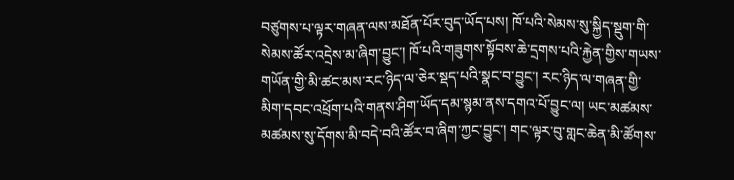བཙུགས་པ་ལྟར་གཞན་ལས་མཐོན་པོར་བུད་ཡོད་པས། ཁོ་པའི་སེམས་སུ་སྐྱིད་སྡུག་གི་སེམས་ཚོར་འདྲེས་མ་ཞིག་བྱུང་། ཁོ་པའི་གཟུགས་སྟོབས་ཆེ་དྲགས་པའི་རྐྱེན་གྱིས་གཡས་གཡོན་གྱི་མི་ཚང་མས་རང་ཉིད་ལ་ཅེར་སྡད་པའི་སྣང་བ་བྱུང་། རང་ཉིད་ལ་གཞན་གྱི་མིག་དབང་འཕྲོག་པའི་གནས་ཤིག་ཡོད་དམ་སྙམ་ནས་དགའ་པོ་བྱུང་ལ། ཡང་མཚམས་མཚམས་སུ་དོགས་མི་བདེ་བའི་ཚོར་བ་ཞིག་ཀྱང་བྱུང་། གང་ལྟར་བུ་གླང་ཆེན་མི་ཚོགས་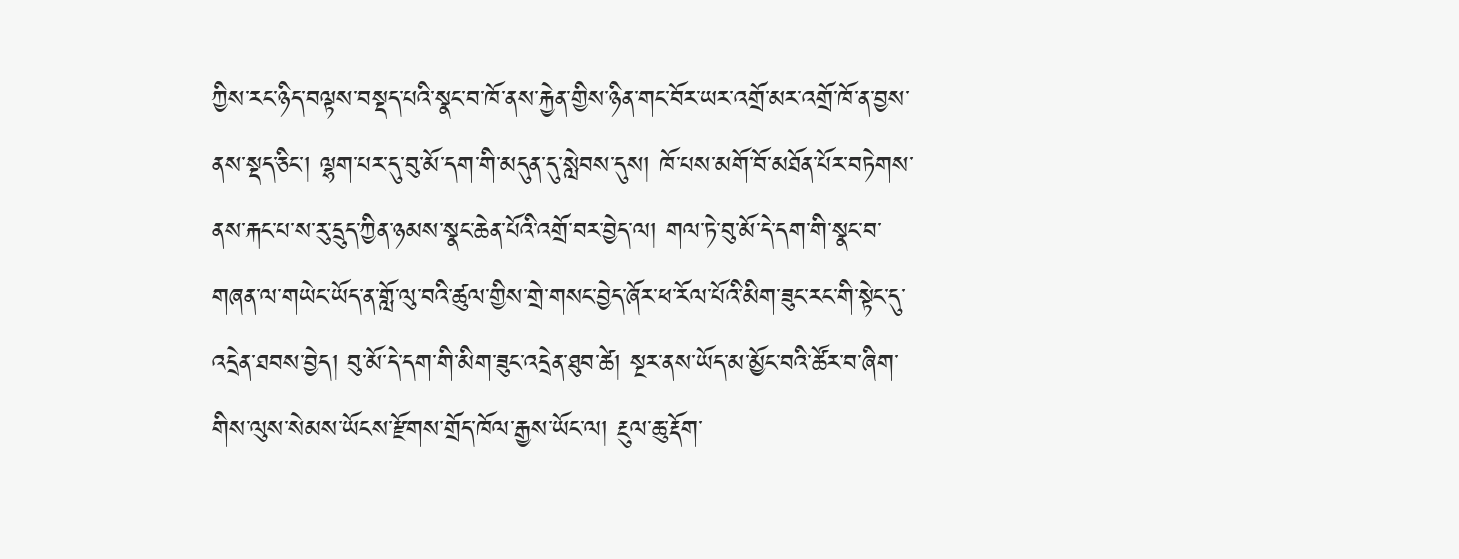ཀྱིས་རང་ཉིད་བལྟས་བསྡད་པའི་སྣང་བ་ཁོ་ནས་རྐྱེན་གྱིས་ཉིན་གང་བོར་ཡར་འགྲོ་མར་འགྲོ་ཁོ་ན་བྱས་ནས་སྡད་ཅིང་། ལྷག་པར་དུ་བུ་མོ་དག་གི་མདུན་དུ་སླེབས་དུས། ཁོ་པས་མགོ་བོ་མཐོན་པོར་བཏེགས་ནས་རྐང་པ་ས་རུ་དྲུད་ཀྱིན་ཉམས་སྣང་ཆེན་པོའི་འགྲོ་བར་བྱེད་ལ། གལ་ཏེ་བུ་མོ་དེ་དག་གི་སྣང་བ་གཞན་ལ་གཡེང་ཡོད་ན་གློ་ལུ་བའི་ཚུལ་གྱིས་གྲེ་གསང་བྱེད་ཞོར་ཕ་རོལ་པོའི་མིག་ཟུང་རང་གི་སྟེང་དུ་འདྲེན་ཐབས་བྱེད། བུ་མོ་དེ་དག་གི་མིག་ཟུང་འདྲེན་ཐུབ་ཚེ། སྔར་ནས་ཡོད་མ་མྱོང་བའི་ཚོར་བ་ཞིག་གིས་ལུས་སེམས་ཡོངས་རྫོགས་གྲོད་ཁོལ་རྒྱས་ཡོང་ལ། རྔུལ་ཆུ་རྡོག་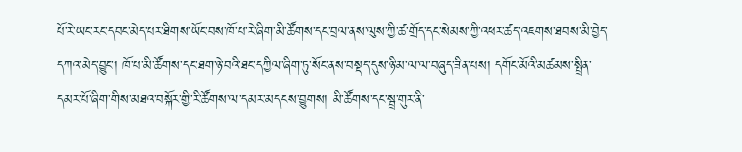པོ་རེ་ཡང་རང་དབང་མེད་པར་ཐིགས་ཡོང་བས་ཁོ་པ་རེ་ཞིག་མི་ཚོགས་དང་བྲལ་ནས་ལུས་ཀྱི་ཚ་གྲོད་དང་སེམས་ཀྱི་འཕར་ཚད་འཇགས་ཐབས་མི་བྱེད་དཀའ་མེད་བྱུང་། ཁོ་པ་མི་ཚོགས་དང་ཐག་ཉེ་བའི་ཐང་དཀྱིལ་ཞིག་ཏུ་སོང་ནས་བསྡད་དུས་ཉི་མ་ལ་ལ་བཞུད་ཟིན་པས། དགོང་མོའི་མཚམས་སྤྲིན་དམར་པོ་ཞིག་གིས་མཐའ་བསྐོར་གྱི་རི་ཚོགས་ལ་དམར་མདངས་བྱུགས། མི་ཚོགས་དང་སྦྲ་གུར་ནི་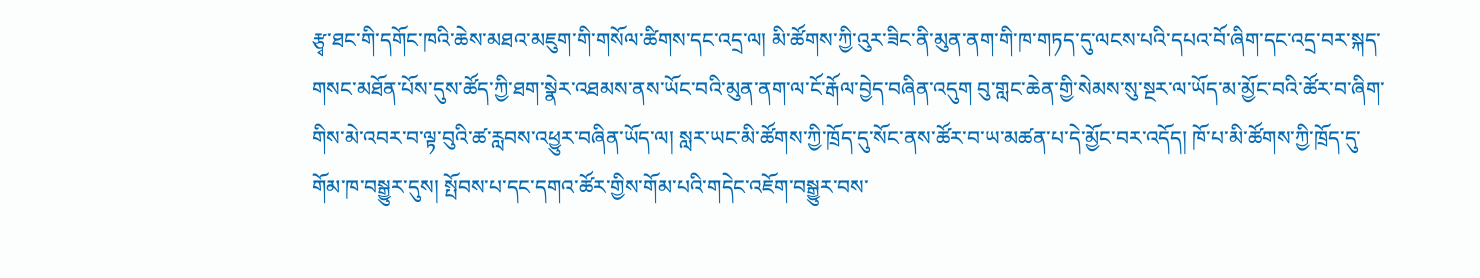རྩྭ་ཐང་གི་དགོང་ཁའི་ཆེས་མཐའ་མཇུག་གི་གསོལ་ཚིགས་དང་འདྲ་ལ། མི་ཚོགས་ཀྱི་འུར་ཟིང་ནི་མུན་ནག་གི་ཁ་གཏད་དུ་ལངས་པའི་དཔའ་བོ་ཞིག་དང་འདྲ་བར་སྐད་གསང་མཐོན་པོས་དུས་ཚོད་ཀྱི་ཐག་སྣེར་འཐམས་ནས་ཡོང་བའི་མུན་ནག་ལ་ངོ་རྒོལ་བྱེད་བཞིན་འདུག བུ་གླང་ཆེན་གྱི་སེམས་སུ་སྔར་ལ་ཡོད་མ་མྱོང་བའི་ཚོར་བ་ཞིག་གིས་མེ་འབར་བ་ལྟ་བུའི་ཚ་རླབས་འཕྱུར་བཞིན་ཡོད་ལ། སླར་ཡང་མི་ཚོགས་ཀྱི་ཁྲོད་དུ་སོང་ནས་ཚོར་བ་ཡ་མཚན་པ་དེ་མྱོང་བར་འདོད། ཁོ་པ་མི་ཚོགས་ཀྱི་ཁྲོད་དུ་གོམ་ཁ་བསྒྱུར་དུས། སྤོབས་པ་དང་དགའ་ཚོར་གྱིས་གོམ་པའི་གདེང་འཇོག་བསྒྱུར་བས་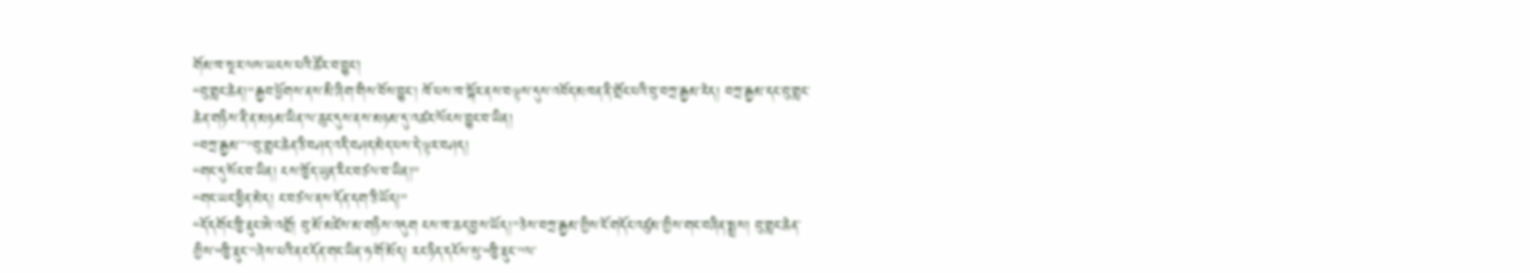གོམ་ཁ་སྔར་ལས་ཡངས་པའི་ཚོར་བ་བྱུང་།
“བུ་གླང་ཆེན།"རྒྱབ་ཕྱོགས་ནས་མི་ཞིག་གིས་བོས་བྱུང་། ཁོ་པས་ཁ་སྐོར་ནས་བལྟས་དུས་འབོད་མཁན་ནི་གྲོང་པའི་བུ་བཀྲ་རྒྱམ་རེད། བཀྲ་རྒྱམ་དང་བུ་གླང་ཆེན་གཉིས་ནི་ན་མཉམ་ཡིན་ལ་ཆུང་དུས་ནས་མཉམ་དུ་འཚར་ལོངས་བྱུང་བ་ཡིན།
“བཀྲ་རྒྱམ་་་"བུ་གླང་ཆེན་ཅི་བཤད་འདི་བཤད་མེད་པས་དེ་ལྟར་བཤད།
“གང་དུ་སོང་བ་ཡིན། ངས་ཁྱོད་ཡུན་རིང་བཙལ་བ་ཡིན།"
“གང་ཡང་ཕྱིན་མེད། ང་བཙལ་ནས་དོན་དག་ཅི་ཡོད།"
“དོ་དགོང་ཁྱི་རྡུང་ཨེ་འགྲོ། བུ་མོ་མཛེས་མ་གཉིས་འདུག ངས་ཁ་ཆད་བྱས་ཡོད།"ཅེས་བཀྲ་རྒྱམ་གྱིས་ངོ་གདོང་འཛུམ་གྱིས་གང་བཞིན་སྨྲས། བུ་གླང་ཆེན་གྱིས་“ཁྱི་རྡུང་"ཞེས་པའི་ནང་དོན་གང་ཡིན་ཧ་གོ་མོད། རང་ཉིད་དངོས་སུ་“ཁྱི་རྡུང་"ལ་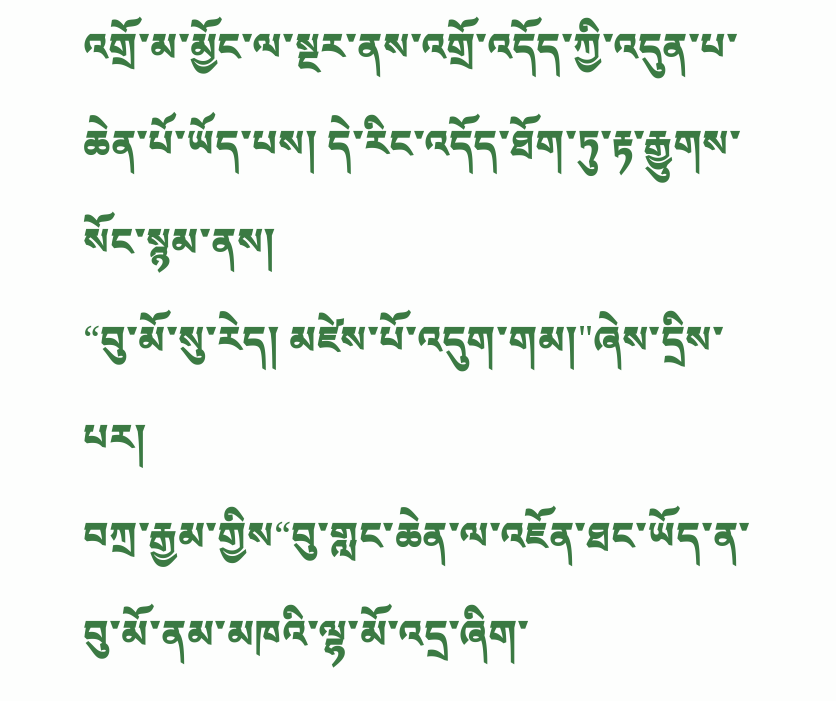འགྲོ་མ་མྱོང་ལ་སྔར་ནས་འགྲོ་འདོད་ཀྱི་འདུན་པ་ཆེན་པོ་ཡོད་པས། དེ་རིང་འདོད་ཐོག་ཏུ་རྟ་རྒྱུགས་སོང་སྙམ་ནས།
“བུ་མོ་སུ་རེད། མཛེས་པོ་འདུག་གམ།"ཞེས་དྲིས་པར།
བཀྲ་རྒྱམ་གྱིས“བུ་གླང་ཆེན་ལ་འཇོན་ཐང་ཡོད་ན་བུ་མོ་ནམ་མཁའི་ལྷ་མོ་འདྲ་ཞིག་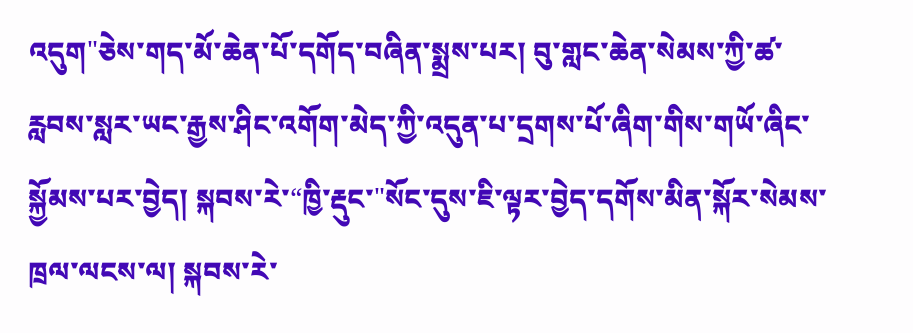འདུག"ཅེས་གད་མོ་ཆེན་པོ་དགོད་བཞིན་སྨྲས་པར། བུ་གླང་ཆེན་སེམས་ཀྱི་ཚ་རླབས་སླར་ཡང་རྒྱས་ཤིང་འགོག་མེད་ཀྱི་འདུན་པ་དྲགས་པོ་ཞིག་གིས་གཡོ་ཞིང་སྐྱོམས་པར་བྱེད། སྐབས་རེ་“ཁྱི་རྡུང་"སོང་དུས་ཇི་ལྟར་བྱེད་དགོས་མིན་སྐོར་སེམས་ཁྲལ་ལངས་ལ། སྐབས་རེ་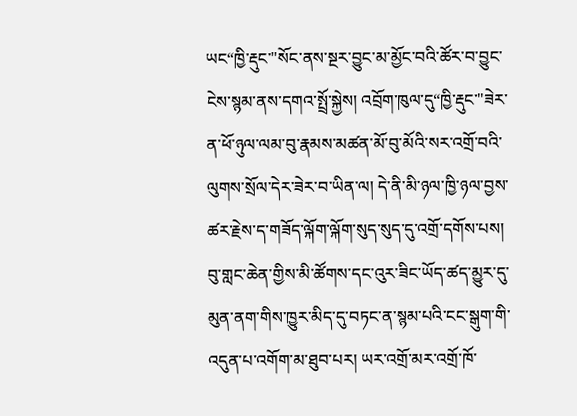ཡང“ཁྱི་རྡུང་"སོང་ནས་སྔར་བྱུང་མ་མྱོང་བའི་ཚོར་བ་བྱུང་ངེས་སྙམ་ནས་དགའ་སྤྲོ་སྐྱེས། འབྲོག་ཁུལ་དུ“ཁྱི་རྡུང་"ཟེར་ན་ཕོ་ཉུལ་ལམ་བུ་རྣམས་མཚན་མོ་བུ་མོའི་སར་འགྲོ་བའི་ལུགས་སྲོལ་དེར་ཟེར་བ་ཡིན་ལ། དེ་ནི་མི་ཉལ་ཁྱི་ཉལ་བྱས་ཚར་རྗེས་ད་གཟོད་ལྐོག་ལྐོག་སུད་སུད་དུ་འགྲོ་དགོས་པས། བུ་གླང་ཆེན་གྱིས་མི་ཚོགས་དང་འུར་ཟིང་ཡོད་ཚད་མྱུར་དུ་མུན་ནག་གིས་ཁྱུར་མིད་དུ་བཏང་ན་སྙམ་པའི་ངང་སྒུག་གི་འདུན་པ་འགོག་མ་ཐུབ་པར། ཡར་འགྲོ་མར་འགྲོ་ཁོ་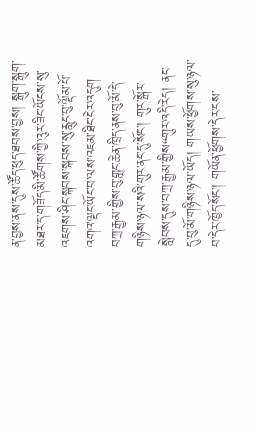ན་བྱས་ནས་དུས་ཚོད་ཕུད་ཐབས་བྱས། སྒུག་སྒུག་མཐར་ད་གཟོད་མི་ཚོགས་ཀྱི་འུར་ཟིང་ཡོངས་སུ་འཇགས་ཤིང་སྐབས་སྐབས་སུ་རླུང་བུ་ལྡོམ་པོ་འགའ་ལྡང་ཡོང་བ་ལས་འཇམ་ཐིང་ངེར་འདུག བཀྲ་རྒྱམ་གྱིས་བུ་གླང་ཆེན་ཁྲིད་ནས་བུ་མོ་དེ་གཉིས་ཉལ་སའི་གུར་ནང་དུ་སོང་། གུར་སྒོར་སླེབས་དུས་བཀྲ་རྒྱམ་གྱིས“གུར་འདི་རེད། ནང་དུ་བུ་མོ་གཉིས་ཉལ་ཡོད། གཡས་ཕྱོགས་སུ་ཉལ་བ་དེར་ཁྱོད་སོང་། གཡོན་ཕྱོགས་དེར་ངས་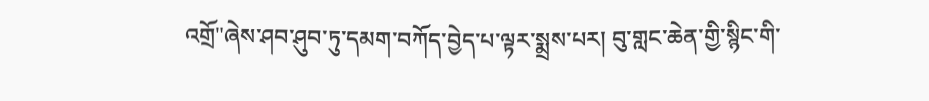འགྲོ"ཞེས་ཤབ་ཤུབ་ཏུ་དམག་བཀོད་བྱེད་པ་ལྟར་སྨྲས་པར། བུ་གླང་ཆེན་གྱི་སྙིང་གི་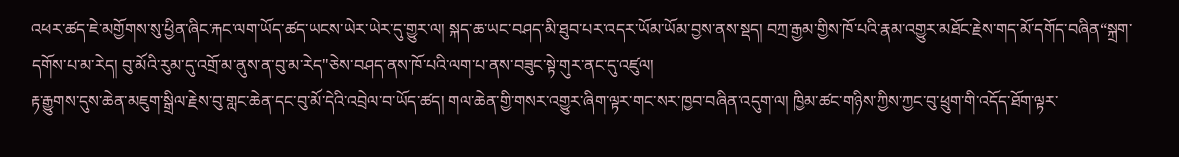འཕར་ཚད་ཇེ་མགྱོགས་སུ་ཕྱིན་ཞིང་རྐང་ལག་ཡོད་ཚད་ཡངས་ཡེར་ཡེར་དུ་གྱུར་ལ། སྐད་ཆ་ཡང་བཤད་མི་ཐུབ་པར་འདར་ཡོམ་ཡོམ་བྱས་ནས་སྡད། བཀྲ་རྒྱམ་གྱིས་ཁོ་པའི་རྣམ་འགྱུར་མཐོང་རྗེས་གད་མོ་དགོད་བཞིན“སྐྲག་དགོས་པ་མ་རེད། བུ་མོའི་རུམ་དུ་འགྲོ་མ་ནུས་ན་བུ་མ་རེད"ཅེས་བཤད་ནས་ཁོ་པའི་ལག་པ་ནས་བཟུང་སྟེ་གུར་ནང་དུ་འཛུལ།
རྟ་རྒྱུགས་དུས་ཆེན་མཇུག་སྒྲིལ་རྗེས་བུ་གླང་ཆེན་དང་བུ་མོ་དེའི་འབྲེལ་བ་ཡོད་ཚད། གལ་ཆེན་གྱི་གསར་འགྱུར་ཞིག་ལྟར་གང་སར་ཁྱབ་བཞིན་འདུག་ལ། ཁྱིམ་ཚང་གཉིས་ཀྱིས་ཀྱང་བུ་ཕྲུག་གི་འདོད་ཐོག་ལྟར་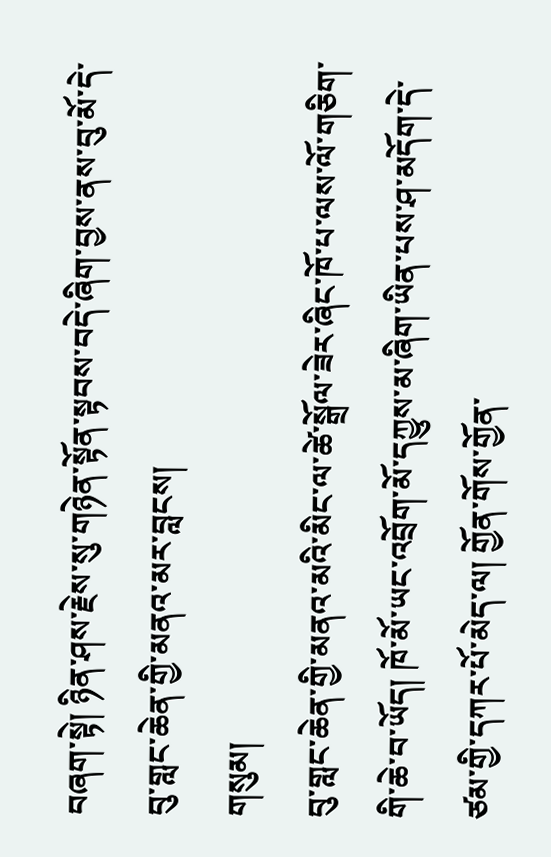བཞག་སྟེ། ཉིན་ཤས་རྗེས་སུ་གཉེན་སྟོན་སྟབས་བདེ་ཞིག་བྱས་ནས་བུ་མོ་དེ་བུ་གླང་ཆེན་གྱི་མནའ་མར་བླངས།
གསུམ།
བུ་གླང་ཆེན་གྱི་མནའ་མའི་མིང་ལ་ཚེ་སྒྲོལ་ཟེར་ཞིང་ཁོ་པ་ལས་ལོ་གཅིག་གི་ཆེ་བ་ཡོད། ཁོ་མོ་ཡང་འབྲོག་མོ་དཀྱུས་མ་ཞིག་ཡིན་པས་ཤ་མདོག་དེ་ཙམ་གྱི་དཀར་པོ་མེད་ལ། གྱོན་གོས་གྱོན་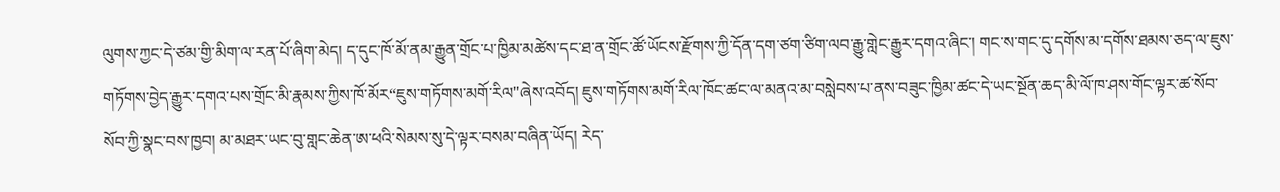ལུགས་ཀྱང་དེ་ཙམ་གྱི་མིག་ལ་རན་པོ་ཞིག་མེད། ད་དུང་ཁོ་མོ་ནམ་རྒྱུན་གྲོང་པ་ཁྱིམ་མཚེས་དང་ཐ་ན་གྲོང་ཚོ་ཡོངས་རྫོགས་ཀྱི་དོན་དག་ཙག་ཙིག་ལབ་རྒྱུ་གླེང་རྒྱུར་དགའ་ཞིང་། གང་ས་གང་དུ་དགོས་མ་དགོས་ཐམས་ཅད་ལ་ཇུས་གཏོགས་བྱེད་རྒྱུར་དགའ་པས་གྲོང་མི་རྣམས་ཀྱིས་ཁོ་མོར“ཇུས་གཏོགས་མགོ་རིལ"ཞེས་འབོད། ཇུས་གཏོགས་མགོ་རིལ་ཁོང་ཚང་ལ་མནའ་མ་བསླེབས་པ་ནས་བཟུང་ཁྱིམ་ཚང་དེ་ཡང་སྔོན་ཆད་མི་ལོ་ཁ་ཤས་གོང་ལྟར་ཚ་སོབ་སོབ་ཀྱི་སྣང་བས་ཁྱབ། མ་མཐར་ཡང་བུ་གླང་ཆེན་ཨ་ཕའི་སེམས་སུ་དེ་ལྟར་བསམ་བཞིན་ཡོད། རེད་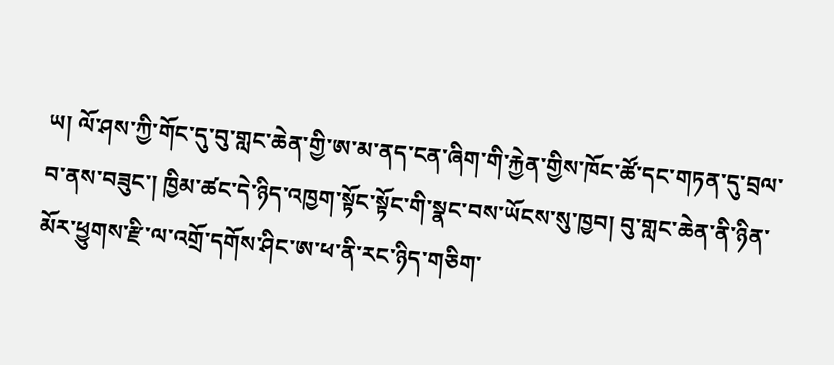ཡ། ལོ་ཤས་ཀྱི་གོང་དུ་བུ་གླང་ཆེན་གྱི་ཨ་མ་ནད་ངན་ཞིག་གི་རྐྱེན་གྱིས་ཁོང་ཚོ་དང་གཏན་དུ་བྲལ་བ་ནས་བཟུང་། ཁྱིམ་ཚང་དེ་ཉིད་འཁྱག་སྟོང་སྟོང་གི་སྣང་བས་ཡོངས་སུ་ཁྱབ། བུ་གླང་ཆེན་ནི་ཉིན་མོར་ཕྱུགས་རྫི་ལ་འགྲོ་དགོས་ཤིང་ཨ་ཕ་ནི་རང་ཉིད་གཅིག་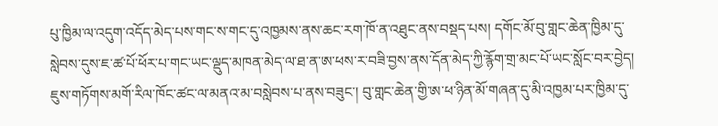པུ་ཁྱིམ་ལ་འདུག་འདོད་མེད་པས་གང་ས་གང་དུ་འཁྱམས་ནས་ཆང་རག་ཁོ་ན་འཐུང་ནས་བསྡད་པས། དགོང་མོ་བུ་གླང་ཆེན་ཁྱིམ་དུ་སླེབས་དུས་ཇ་ཚ་པོ་ཕོར་པ་གང་ཡང་ལྡུད་མཁན་མེད་ལ་ཐ་ན་ཨ་ཕས་ར་བཟི་བྱས་ནས་དོན་མེད་ཀྱི་རྙོག་གྲ་མང་པོ་ཡང་སློང་བར་བྱེད། ཇུས་གཏོགས་མགོ་རིལ་ཁོང་ཚང་ལ་མནའ་མ་བསླེབས་པ་ནས་བཟུང་། བུ་གླང་ཆེན་གྱི་ཨ་ཕ་ཉིན་མོ་གཞན་དུ་མི་འཁྱམ་པར་ཁྱིམ་དུ་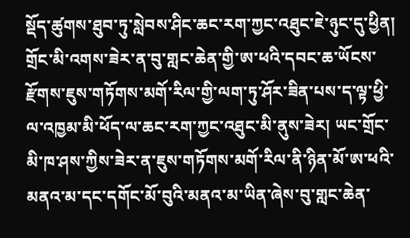སྡོད་ཚུགས་ཐུབ་ཏུ་སླེབས་ཤིང་ཆང་རག་ཀྱང་འཐུང་ཇེ་ཉུང་དུ་ཕྱིན། གྲོང་མི་འགས་ཟེར་ན་བུ་གླང་ཆེན་གྱི་ཨ་ཕའི་དབང་ཆ་ཡོངས་རྫོགས་ཇུས་གཏོགས་མགོ་རིལ་གྱི་ལག་ཏུ་ཤོར་ཟིན་པས་ད་ལྟ་ཕྱི་ལ་འཁྱམ་མི་ཕོད་ལ་ཆང་རག་ཀྱང་འཐུང་མི་ནུས་ཟེར། ཡང་གྲོང་མི་ཁ་ཤས་ཀྱིས་ཟེར་ན་ཇུས་གཏོགས་མགོ་རིལ་ནི་ཉིན་མོ་ཨ་ཕའི་མནའ་མ་དང་དགོང་མོ་བུའི་མནའ་མ་ཡིན་ཞེས་བུ་གླང་ཆེན་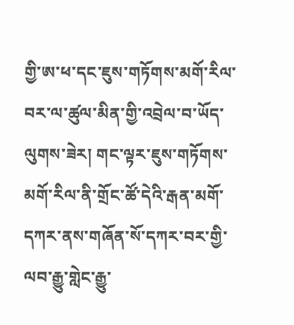གྱི་ཨ་ཕ་དང་ཇུས་གཏོགས་མགོ་རིལ་བར་ལ་ཚུལ་མིན་གྱི་འབྲེལ་བ་ཡོད་ལུགས་ཟེར། གང་ལྟར་ཇུས་གཏོགས་མགོ་རིལ་ནི་གྲོང་ཚོ་དེའི་རྒན་མགོ་དཀར་ནས་གཞོན་སོ་དཀར་བར་གྱི་ལབ་རྒྱུ་གླེང་རྒྱུ་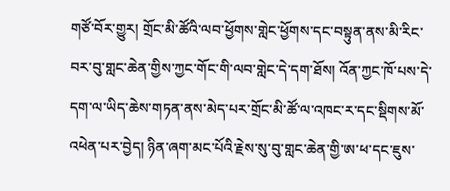གཙོ་བོར་གྱུར། གྲོང་མི་ཚོའི་ལབ་ཕྱོགས་གླེང་ཕྱོགས་དང་བསྟུན་ནས་མི་རིང་བར་བུ་གླང་ཆེན་གྱིས་ཀྱང་གོང་གི་ལབ་གླེང་དེ་དག་ཐོས། འོན་ཀྱང་ཁོ་པས་དེ་དག་ལ་ཡིད་ཆེས་གཏན་ནས་མེད་པར་གྲོང་མི་ཚོ་ལ་འཁང་ར་དང་སྡིགས་མོ་འཕེན་པར་བྱེད། ཉིན་ཞག་མང་པོའི་རྗེས་སུ་བུ་གླང་ཆེན་གྱི་ཨ་ཕ་དང་ཇུས་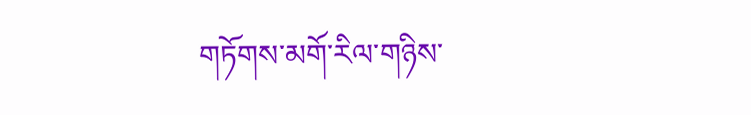གཏོགས་མགོ་རིལ་གཉིས་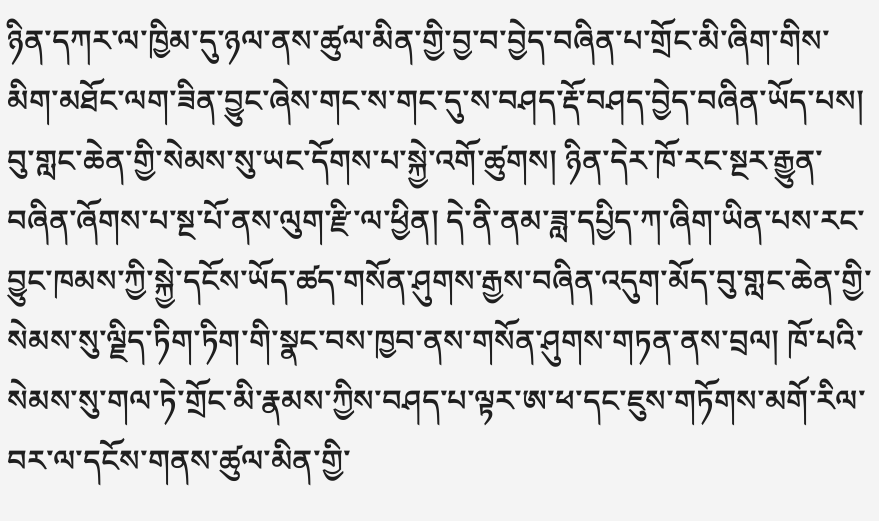ཉིན་དཀར་ལ་ཁྱིམ་དུ་ཉལ་ནས་ཚུལ་མིན་གྱི་བྱ་བ་བྱེད་བཞིན་པ་གྲོང་མི་ཞིག་གིས་མིག་མཐོང་ལག་ཟིན་བྱུང་ཞེས་གང་ས་གང་དུ་ས་བཤད་རྡོ་བཤད་བྱེད་བཞིན་ཡོད་པས། བུ་གླང་ཆེན་གྱི་སེམས་སུ་ཡང་དོགས་པ་སྐྱེ་འགོ་ཚུགས། ཉིན་དེར་ཁོ་རང་སྔར་རྒྱུན་བཞིན་ཞོགས་པ་སྔ་པོ་ནས་ལུག་རྫི་ལ་ཕྱིན། དེ་ནི་ནམ་ཟླ་དཔྱིད་ཀ་ཞིག་ཡིན་པས་རང་བྱུང་ཁམས་ཀྱི་སྐྱེ་དངོས་ཡོད་ཚད་གསོན་ཤུགས་རྒྱས་བཞིན་འདུག་མོད་བུ་གླང་ཆེན་གྱི་སེམས་སུ་ལྗིད་ཏིག་ཏིག་གི་སྣང་བས་ཁྱབ་ནས་གསོན་ཤུགས་གཏན་ནས་བྲལ། ཁོ་པའི་སེམས་སུ་གལ་ཏེ་གྲོང་མི་རྣམས་ཀྱིས་བཤད་པ་ལྟར་ཨ་ཕ་དང་ཇུས་གཏོགས་མགོ་རིལ་བར་ལ་དངོས་གནས་ཚུལ་མིན་གྱི་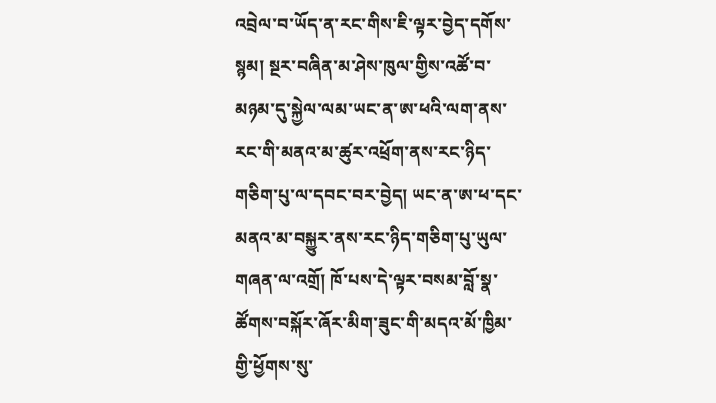འབྲེལ་བ་ཡོད་ན་རང་གིས་ཇི་ལྟར་བྱེད་དགོས་སྙམ། སྔར་བཞིན་མ་ཤེས་ཁུལ་གྱིས་འཚོ་བ་མཉམ་དུ་སྐྱེལ་ལམ་ཡང་ན་ཨ་ཕའི་ལག་ནས་རང་གི་མནའ་མ་ཚུར་འཕྲོག་ནས་རང་ཉིད་གཅིག་པུ་ལ་དབང་བར་བྱེད། ཡང་ན་ཨ་ཕ་དང་མནའ་མ་བསྐྱུར་ནས་རང་ཉིད་གཅིག་པུ་ཡུལ་གཞན་ལ་འགྲོ། ཁོ་པས་དེ་ལྟར་བསམ་བློ་སྣ་ཚོགས་བསྐོར་ཞོར་མིག་ཟུང་གི་མདའ་མོ་ཁྱིམ་གྱི་ཕྱོགས་སུ་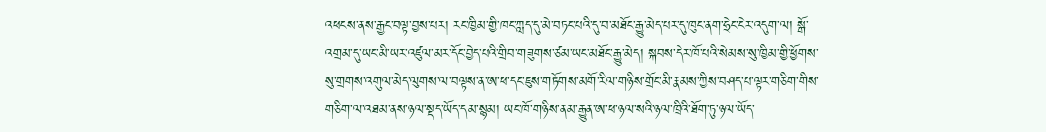འཕངས་ནས་རྒྱང་བལྟ་བྱས་པར། རང་ཁྱིམ་གྱི་ཁང་ཀླད་དུ་མེ་བཏང་པའི་དུ་བ་མཐོང་རྒྱུ་མེད་པར་དུ་ཁུང་ནག་ཧྲེང་ངེར་འདུག་ལ། སྒོ་འགྲམ་དུ་ཡང་མི་ཡར་འཛུལ་མར་དོང་བྱེད་པའི་གྲིབ་གཟུགས་ཙམ་ཡང་མཐོང་རྒྱུ་མེད། སྐབས་དེར་ཁོ་པའི་སེམས་སུ་ཁྱིམ་གྱི་ཕྱོགས་སུ་གྲགས་འགུལ་མེད་ལུགས་ལ་བལྟས་ན་ཨ་ཕ་དང་ཇུས་གཏོགས་མགོ་རིལ་གཉིས་གྲོང་མི་རྣམས་ཀྱིས་བཤད་པ་ལྟར་གཅིག་གིས་གཅིག་ལ་འཐམ་ནས་ཉལ་སྡད་ཡོད་དམ་སྙམ། ཡང་ཁོ་གཉིས་ནམ་རྒྱུན་ཨ་ཕ་ཉལ་སའི་ཉལ་ཁྲིའི་ཐོག་ཏུ་ཉལ་ཡོད་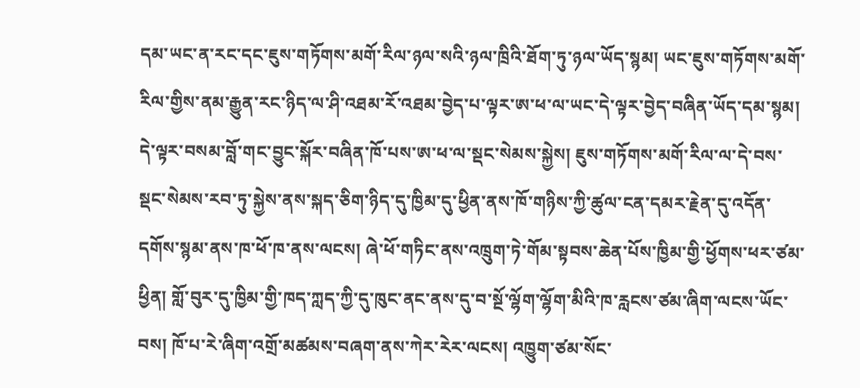དམ་ཡང་ན་རང་དང་ཇུས་གཏོགས་མགོ་རིལ་ཉལ་སའི་ཉལ་ཁྲིའི་ཐོག་ཏུ་ཉལ་ཡོད་སྙམ། ཡང་ཇུས་གཏོགས་མགོ་རིལ་གྱིས་ནམ་རྒྱུན་རང་ཉིད་ལ་ཤི་འཐམ་རོ་འཐམ་བྱེད་པ་ལྟར་ཨ་ཕ་ལ་ཡང་དེ་ལྟར་བྱེད་བཞིན་ཡོད་དམ་སྙམ། དེ་ལྟར་བསམ་བློ་གང་བྱུང་སྐོར་བཞིན་ཁོ་པས་ཨ་ཕ་ལ་སྡང་སེམས་སྐྱེས། ཇུས་གཏོགས་མགོ་རིལ་ལ་དེ་བས་སྡང་སེམས་རབ་ཏུ་སྐྱེས་ནས་སྐད་ཅིག་ཉིད་དུ་ཁྱིམ་དུ་ཕྱིན་ནས་ཁོ་གཉིས་ཀྱི་ཚུལ་ངན་དམར་རྗེན་དུ་འདོན་དགོས་སྙམ་ནས་ཁ་ཕོ་ཁ་ནས་ལངས། ཞེ་ཕོ་གཏིང་ནས་འཁྲུག་ཏེ་གོམ་སྟབས་ཆེན་པོས་ཁྱིམ་གྱི་ཕྱོགས་ཕར་ཙམ་ཕྱིན། གློ་བུར་དུ་ཁྱིམ་གྱི་ཁད་ཀླད་ཀྱི་དུ་ཁུང་ནང་ནས་དུ་བ་སྔོ་ལྷོག་ལྷོག་མིའི་ཁ་རླངས་ཙམ་ཞིག་ལངས་ཡོང་བས། ཁོ་པ་རེ་ཞིག་འགྲོ་མཚམས་བཞག་ནས་ཀེར་རེར་ལངས། འཁྱུག་ཙམ་སོང་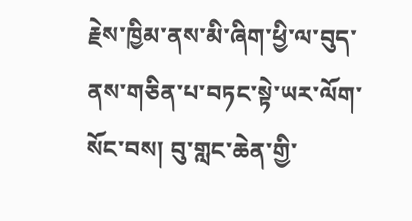རྗེས་ཁྱིམ་ནས་མི་ཞིག་ཕྱི་ལ་བུད་ནས་གཅིན་པ་བཏང་སྟེ་ཡར་ལོག་སོང་བས། བུ་གླང་ཆེན་གྱི་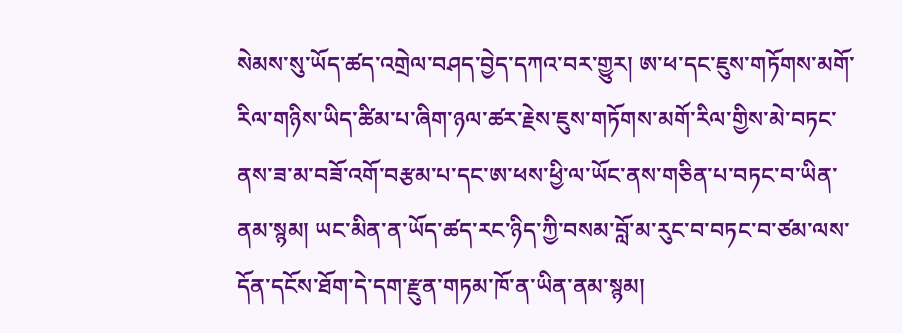སེམས་སུ་ཡོད་ཚད་འགྲེལ་བཤད་བྱེད་དཀའ་བར་གྱུར། ཨ་ཕ་དང་ཇུས་གཏོགས་མགོ་རིལ་གཉིས་ཡིད་ཚིམ་པ་ཞིག་ཉལ་ཚར་རྗེས་ཇུས་གཏོགས་མགོ་རིལ་གྱིས་མེ་བཏང་ནས་ཟ་མ་བཟོ་འགོ་བརྩམ་པ་དང་ཨ་ཕས་ཕྱི་ལ་ཡོང་ནས་གཅིན་པ་བཏང་བ་ཡིན་ནམ་སྙམ། ཡང་མིན་ན་ཡོད་ཚད་རང་ཉིད་ཀྱི་བསམ་བློ་མ་རུང་བ་བཏང་བ་ཙམ་ལས་དོན་དངོས་ཐོག་དེ་དག་རྫུན་གཏམ་ཁོ་ན་ཡིན་ནམ་སྙམ།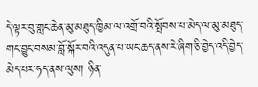དེ་ལྟར་བུ་གླང་ཆེན་མུ་མཐུད་ཁྱིམ་ལ་འགྲོ་བའི་སྤོབས་པ་མེད་ལ་མུ་མཐུད་གང་བྱུང་བསམ་བློ་སྐོར་བའི་འདུན་པ་ཡང་ཆད་ནས་རེ་ཞིག་ཅི་བྱེད་འདི་བྱེད་མེད་པར་ཧད་ནས་ལུས། ཉིན་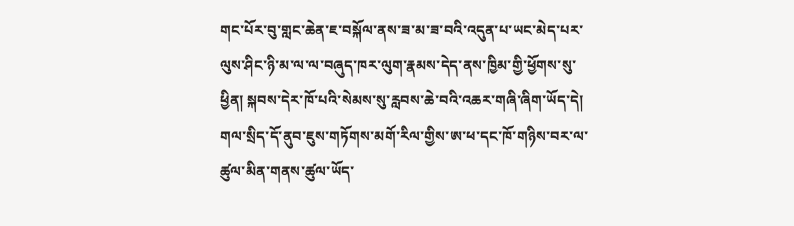གང་པོར་བུ་གླང་ཆེན་ཇ་བསྐོལ་ནས་ཟ་མ་ཟ་བའི་འདུན་པ་ཡང་མེད་པར་ལུས་ཤིང་ཉི་མ་ལ་ལ་བཞུད་ཁར་ལུག་རྣམས་དེད་ནས་ཁྱིམ་གྱི་ཕྱོགས་སུ་ཕྱིན། སྐབས་དེར་ཁོ་པའི་སེམས་སུ་རླབས་ཆེ་བའི་འཆར་གཞི་ཞིག་ཡོད་དེ། གལ་སྲིད་དོ་ནུབ་ཇུས་གཏོགས་མགོ་རིལ་གྱིས་ཨ་ཕ་དང་ཁོ་གཉིས་བར་ལ་ཚུལ་མིན་གནས་ཚུལ་ཡོད་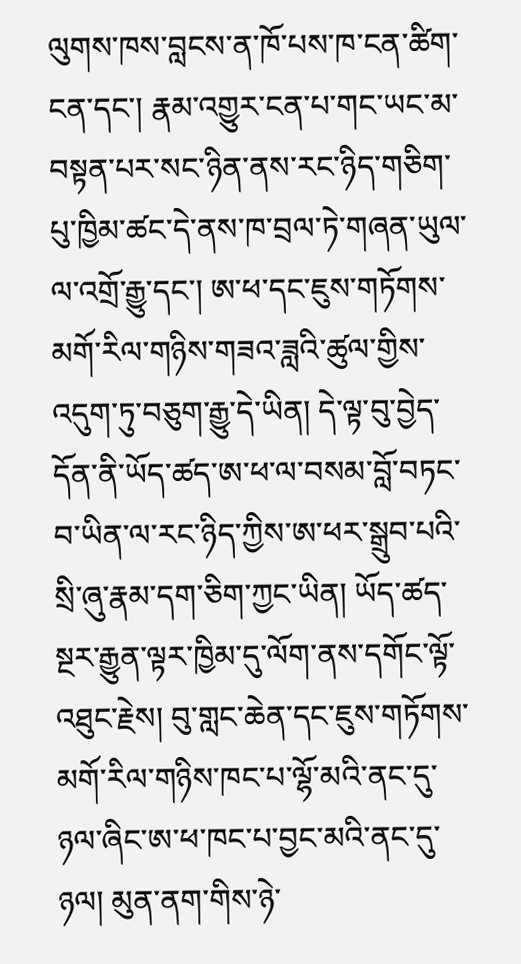ལུགས་ཁས་བླངས་ན་ཁོ་པས་ཁ་ངན་ཚིག་ངན་དང་། རྣམ་འགྱུར་ངན་པ་གང་ཡང་མ་བསྟན་པར་སང་ཉིན་ནས་རང་ཉིད་གཅིག་པུ་ཁྱིམ་ཚང་དེ་ནས་ཁ་བྲལ་ཏེ་གཞན་ཡུལ་ལ་འགྲོ་རྒྱུ་དང་། ཨ་ཕ་དང་ཇུས་གཏོགས་མགོ་རིལ་གཉིས་གཟའ་ཟླའི་ཚུལ་གྱིས་འདུག་ཏུ་བཅུག་རྒྱུ་དེ་ཡིན། དེ་ལྟ་བུ་བྱེད་དོན་ནི་ཡོད་ཚད་ཨ་ཕ་ལ་བསམ་བློ་བཏང་བ་ཡིན་ལ་རང་ཉིད་ཀྱིས་ཨ་ཕར་སྒྲུབ་པའི་སྲི་ཞུ་རྣམ་དག་ཅིག་ཀྱང་ཡིན། ཡོད་ཚད་སྔར་རྒྱུན་ལྟར་ཁྱིམ་དུ་ལོག་ནས་དགོང་ལྟོ་འཐུང་རྗེས། བུ་གླང་ཆེན་དང་ཇུས་གཏོགས་མགོ་རིལ་གཉིས་ཁང་པ་ལྷོ་མའི་ནང་དུ་ཉལ་ཞིང་ཨ་ཕ་ཁང་པ་བྱང་མའི་ནང་དུ་ཉལ། མུན་ནག་གིས་ཉེ་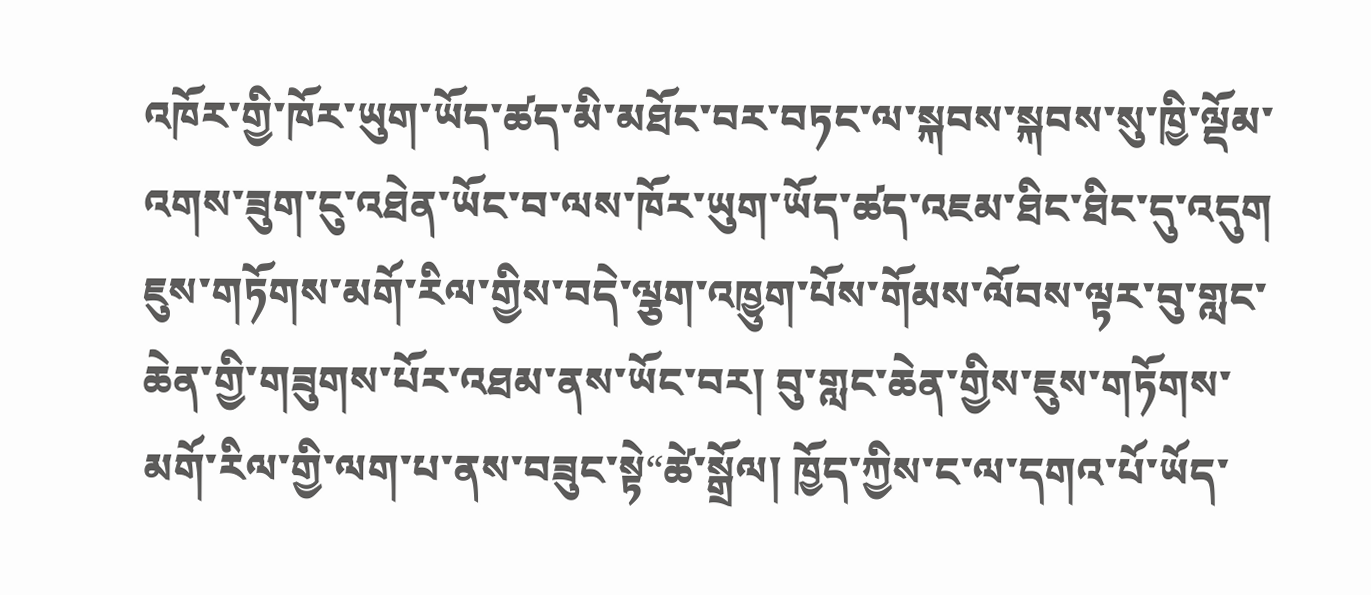འཁོར་གྱི་ཁོར་ཡུག་ཡོད་ཚད་མི་མཐོང་བར་བཏང་ལ་སྐབས་སྐབས་སུ་ཁྱི་ལྡོམ་འགས་ཟུག་ངུ་འཐེན་ཡོང་བ་ལས་ཁོར་ཡུག་ཡོད་ཚད་འཇམ་ཐིང་ཐིང་དུ་འདུག ཇུས་གཏོགས་མགོ་རིལ་གྱིས་བདེ་ལྕག་འཁྱུག་པོས་གོམས་ལོབས་ལྟར་བུ་གླང་ཆེན་གྱི་གཟུགས་པོར་འཐམ་ནས་ཡོང་བར། བུ་གླང་ཆེན་གྱིས་ཇུས་གཏོགས་མགོ་རིལ་གྱི་ལག་པ་ནས་བཟུང་སྟེ“ཚེ་སྒྲོལ། ཁྱོད་ཀྱིས་ང་ལ་དགའ་པོ་ཡོད་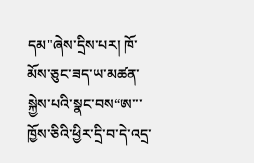དམ"ཞེས་དྲིས་པར། ཁོ་མོས་ཅུང་ཟད་ཡ་མཚན་སྐྱེས་པའི་སྣང་བས“ཨ་་་ཁྱོས་ཅིའི་ཕྱིར་དྲི་བ་དེ་འདྲ་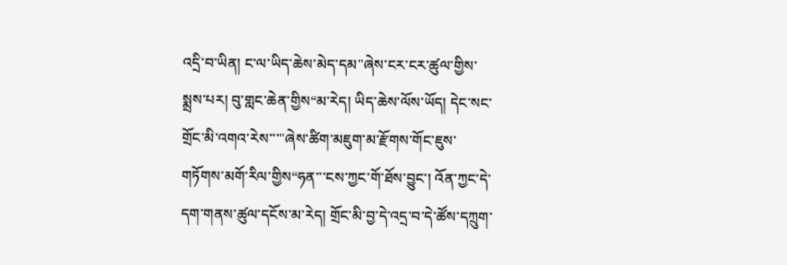འདྲི་བ་ཡིན། ང་ལ་ཡིད་ཆེས་མེད་དམ"ཞེས་ངར་ངར་ཚུལ་གྱིས་སྨྲས་པར། བུ་གླང་ཆེན་གྱིས“མ་རེད། ཡིད་ཆེས་ལོས་ཡོད། དེང་སང་གྲོང་མི་འགའ་རེས་་་"ཞེས་ཚིག་མཇུག་མ་རྫོགས་གོང་ཇུས་གཏོགས་མགོ་རིལ་གྱིས“ཧན་་་ངས་ཀྱང་གོ་ཐོས་བྱུང་། འོན་ཀྱང་དེ་དག་གནས་ཚུལ་དངོས་མ་རེད། གྲོང་མི་བྱ་དེ་འདྲ་བ་དེ་ཚོས་དཀྲུག་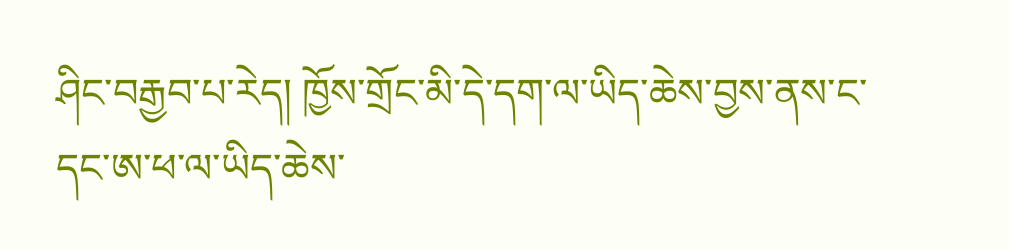ཤིང་བརྒྱབ་པ་རེད། ཁྱོས་གྲོང་མི་དེ་དག་ལ་ཡིད་ཆེས་བྱས་ནས་ང་དང་ཨ་ཕ་ལ་ཡིད་ཆེས་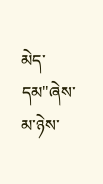མེད་དམ"ཞེས་མ་ཉེས་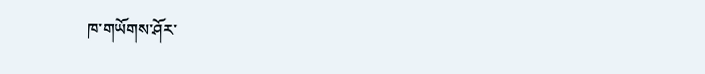ཁ་གཡོགས་ཤོར་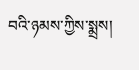བའི་ཉམས་ཀྱིས་སྨྲས།